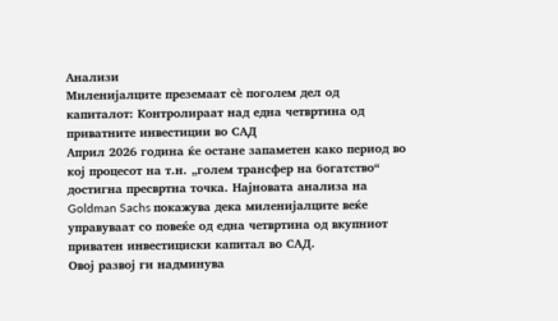Анализи
Миленијалците преземаат сè поголем дел од капиталот: Контролираат над една четвртина од приватните инвестиции во САД
Април 2026 година ќе остане запаметен како период во кој процесот на т.н. „голем трансфер на богатство“ достигна пресвртна точка. Најновата анализа на Goldman Sachs покажува дека миленијалците веќе управуваат со повеќе од една четвртина од вкупниот приватен инвестициски капитал во САД.
Овој развој ги надминува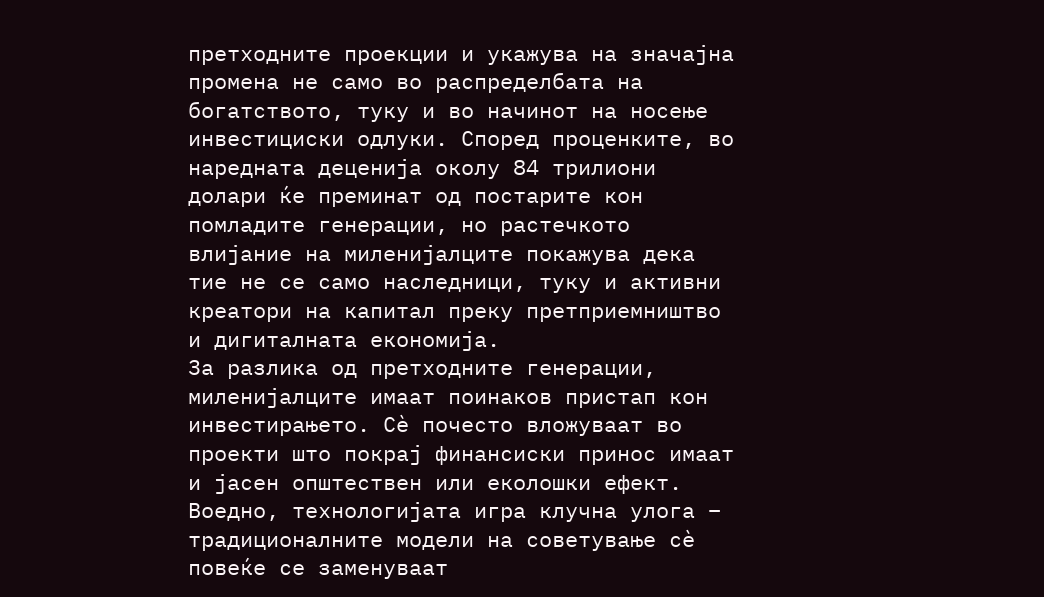претходните проекции и укажува на значајна промена не само во распределбата на богатството, туку и во начинот на носење инвестициски одлуки. Според проценките, во наредната деценија околу 84 трилиони долари ќе преминат од постарите кон помладите генерации, но растечкото влијание на миленијалците покажува дека тие не се само наследници, туку и активни креатори на капитал преку претприемништво и дигиталната економија.
За разлика од претходните генерации, миленијалците имаат поинаков пристап кон инвестирањето. Сè почесто вложуваат во проекти што покрај финансиски принос имаат и јасен општествен или еколошки ефект. Воедно, технологијата игра клучна улога – традиционалните модели на советување сè повеќе се заменуваат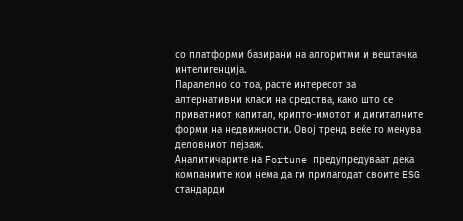со платформи базирани на алгоритми и вештачка интелигенција.
Паралелно со тоа, расте интересот за алтернативни класи на средства, како што се приватниот капитал, крипто-имотот и дигиталните форми на недвижности. Овој тренд веќе го менува деловниот пејзаж.
Аналитичарите на Fortune предупредуваат дека компаниите кои нема да ги прилагодат своите ESG стандарди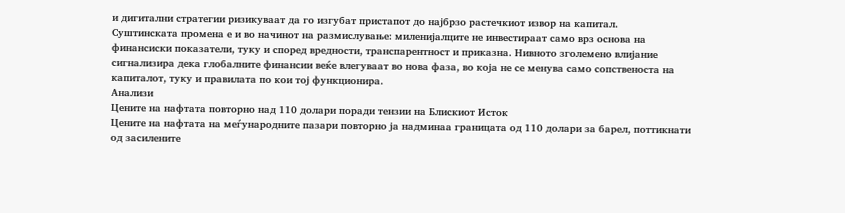и дигитални стратегии ризикуваат да го изгубат пристапот до најбрзо растечкиот извор на капитал.
Суштинската промена е и во начинот на размислување: миленијалците не инвестираат само врз основа на финансиски показатели, туку и според вредности, транспарентност и приказна. Нивното зголемено влијание сигнализира дека глобалните финансии веќе влегуваат во нова фаза, во која не се менува само сопственоста на капиталот, туку и правилата по кои тој функционира.
Анализи
Цените на нафтата повторно над 110 долари поради тензии на Блискиот Исток
Цените на нафтата на меѓународните пазари повторно ја надминаа границата од 110 долари за барел, поттикнати од засилените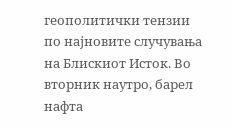геополитички тензии по најновите случувања на Блискиот Исток. Во вторник наутро, барел нафта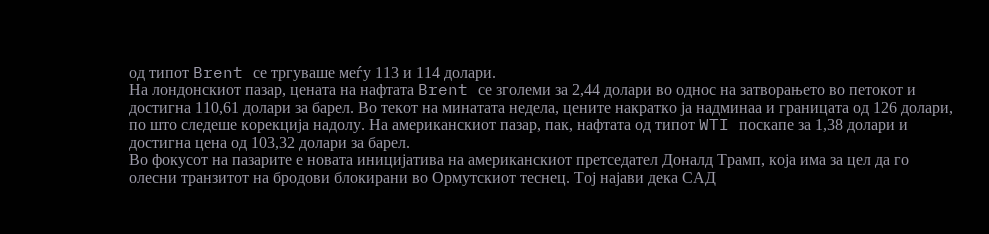од типот Brent се тргуваше меѓу 113 и 114 долари.
На лондонскиот пазар, цената на нафтата Brent се зголеми за 2,44 долари во однос на затворањето во петокот и достигна 110,61 долари за барел. Во текот на минатата недела, цените накратко ја надминаа и границата од 126 долари, по што следеше корекција надолу. На американскиот пазар, пак, нафтата од типот WTI поскапе за 1,38 долари и достигна цена од 103,32 долари за барел.
Во фокусот на пазарите е новата иницијатива на американскиот претседател Доналд Трамп, која има за цел да го олесни транзитот на бродови блокирани во Ормутскиот теснец. Тој најави дека САД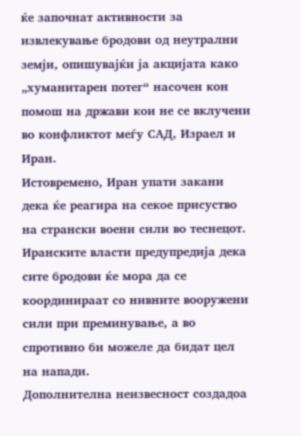ќе започнат активности за извлекување бродови од неутрални земји, опишувајќи ја акцијата како „хуманитарен потег“ насочен кон помош на држави кои не се вклучени во конфликтот меѓу САД, Израел и Иран.
Истовремено, Иран упати закани дека ќе реагира на секое присуство на странски воени сили во теснецот. Иранските власти предупредија дека сите бродови ќе мора да се координираат со нивните вооружени сили при преминување, а во спротивно би можеле да бидат цел на напади.
Дополнителна неизвесност создадоа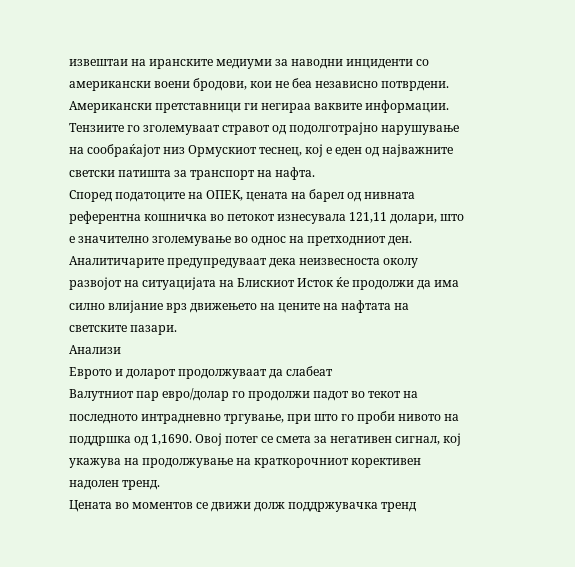извештаи на иранските медиуми за наводни инциденти со американски воени бродови, кои не беа независно потврдени. Американски претставници ги негираа ваквите информации.
Тензиите го зголемуваат стравот од подолготрајно нарушување на сообраќајот низ Ормускиот теснец, кој е еден од најважните светски патишта за транспорт на нафта.
Според податоците на ОПЕК, цената на барел од нивната референтна кошничка во петокот изнесувала 121,11 долари, што е значително зголемување во однос на претходниот ден.
Аналитичарите предупредуваат дека неизвесноста околу развојот на ситуацијата на Блискиот Исток ќе продолжи да има силно влијание врз движењето на цените на нафтата на светските пазари.
Анализи
Еврото и доларот продолжуваат да слабеат
Валутниот пар евро/долар го продолжи падот во текот на последното интрадневно тргување, при што го проби нивото на поддршка од 1,1690. Овој потег се смета за негативен сигнал, кој укажува на продолжување на краткорочниот корективен надолен тренд.
Цената во моментов се движи долж поддржувачка тренд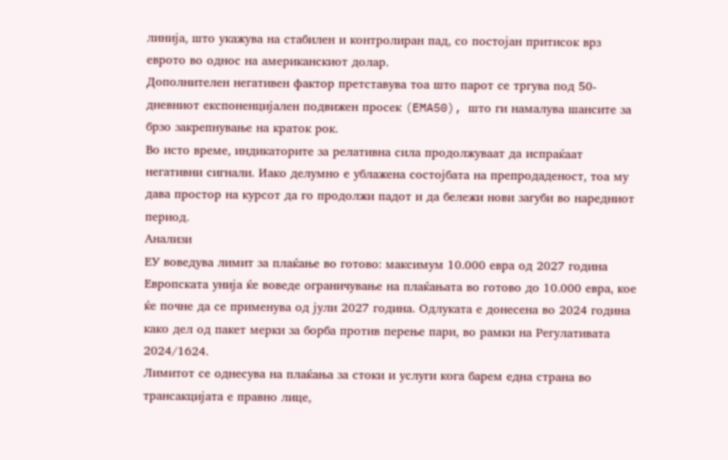линија, што укажува на стабилен и контролиран пад, со постојан притисок врз еврото во однос на американскиот долар.
Дополнителен негативен фактор претставува тоа што парот се тргува под 50-дневниот експоненцијален подвижен просек (EMA50), што ги намалува шансите за брзо закрепнување на краток рок.
Во исто време, индикаторите за релативна сила продолжуваат да испраќаат негативни сигнали. Иако делумно е ублажена состојбата на препродаденост, тоа му дава простор на курсот да го продолжи падот и да бележи нови загуби во наредниот период.
Анализи
ЕУ воведува лимит за плаќање во готово: максимум 10.000 евра од 2027 година
Европската унија ќе воведе ограничување на плаќањата во готово до 10.000 евра, кое ќе почне да се применува од јули 2027 година. Одлуката е донесена во 2024 година како дел од пакет мерки за борба против перење пари, во рамки на Регулативата 2024/1624.
Лимитот се однесува на плаќања за стоки и услуги кога барем една страна во трансакцијата е правно лице,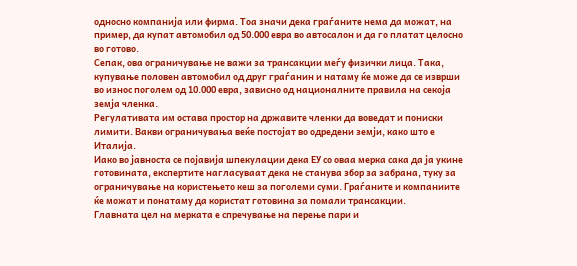односно компанија или фирма. Тоа значи дека граѓаните нема да можат, на пример, да купат автомобил од 50.000 евра во автосалон и да го платат целосно во готово.
Сепак, ова ограничување не важи за трансакции меѓу физички лица. Така, купување половен автомобил од друг граѓанин и натаму ќе може да се изврши во износ поголем од 10.000 евра, зависно од националните правила на секоја земја членка.
Регулативата им остава простор на државите членки да воведат и пониски лимити. Вакви ограничувања веќе постојат во одредени земји, како што е Италија.
Иако во јавноста се појавија шпекулации дека ЕУ со оваа мерка сака да ја укине готовината, експертите нагласуваат дека не станува збор за забрана, туку за ограничување на користењето кеш за поголеми суми. Граѓаните и компаниите ќе можат и понатаму да користат готовина за помали трансакции.
Главната цел на мерката е спречување на перење пари и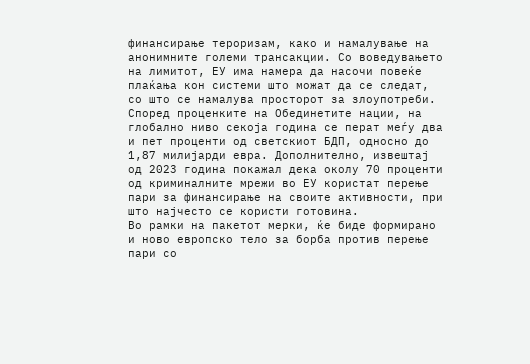финансирање тероризам, како и намалување на анонимните големи трансакции. Со воведувањето на лимитот, ЕУ има намера да насочи повеќе плаќања кон системи што можат да се следат, со што се намалува просторот за злоупотреби.
Според проценките на Обединетите нации, на глобално ниво секоја година се перат меѓу два и пет проценти од светскиот БДП, односно до 1,87 милијарди евра. Дополнително, извештај од 2023 година покажал дека околу 70 проценти од криминалните мрежи во ЕУ користат перење пари за финансирање на своите активности, при што најчесто се користи готовина.
Во рамки на пакетот мерки, ќе биде формирано и ново европско тело за борба против перење пари со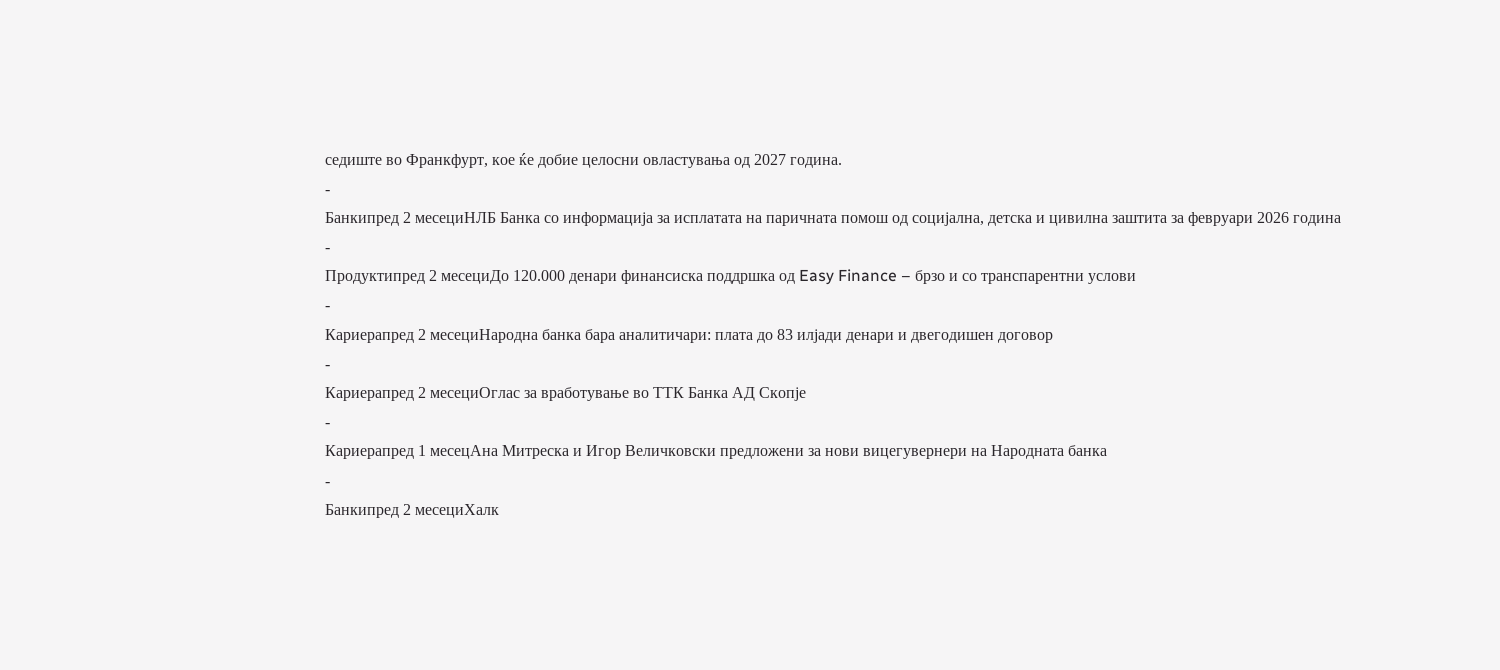седиште во Франкфурт, кое ќе добие целосни овластувања од 2027 година.
-
Банкипред 2 месециНЛБ Банка со информација за исплатата на паричната помош од социјална, детска и цивилна заштита за февруари 2026 година
-
Продуктипред 2 месециДо 120.000 денари финансиска поддршка од Easy Finance – брзо и со транспарентни услови
-
Кариерапред 2 месециНародна банка бара аналитичари: плата до 83 илјади денари и двегодишен договор
-
Кариерапред 2 месециОглас за вработување во ТТК Банка АД Скопје
-
Кариерапред 1 месецАна Митреска и Игор Величковски предложени за нови вицегувернери на Народната банка
-
Банкипред 2 месециХалк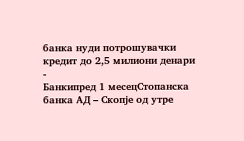банка нуди потрошувачки кредит до 2,5 милиони денари
-
Банкипред 1 месецСтопанска банка АД – Скопје од утре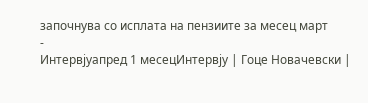започнува со исплата на пензиите за месец март
-
Интервјуапред 1 месецИнтервју | Гоце Новачевски |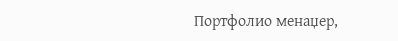Портфолио менаџер,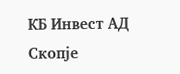КБ Инвест АД Скопје